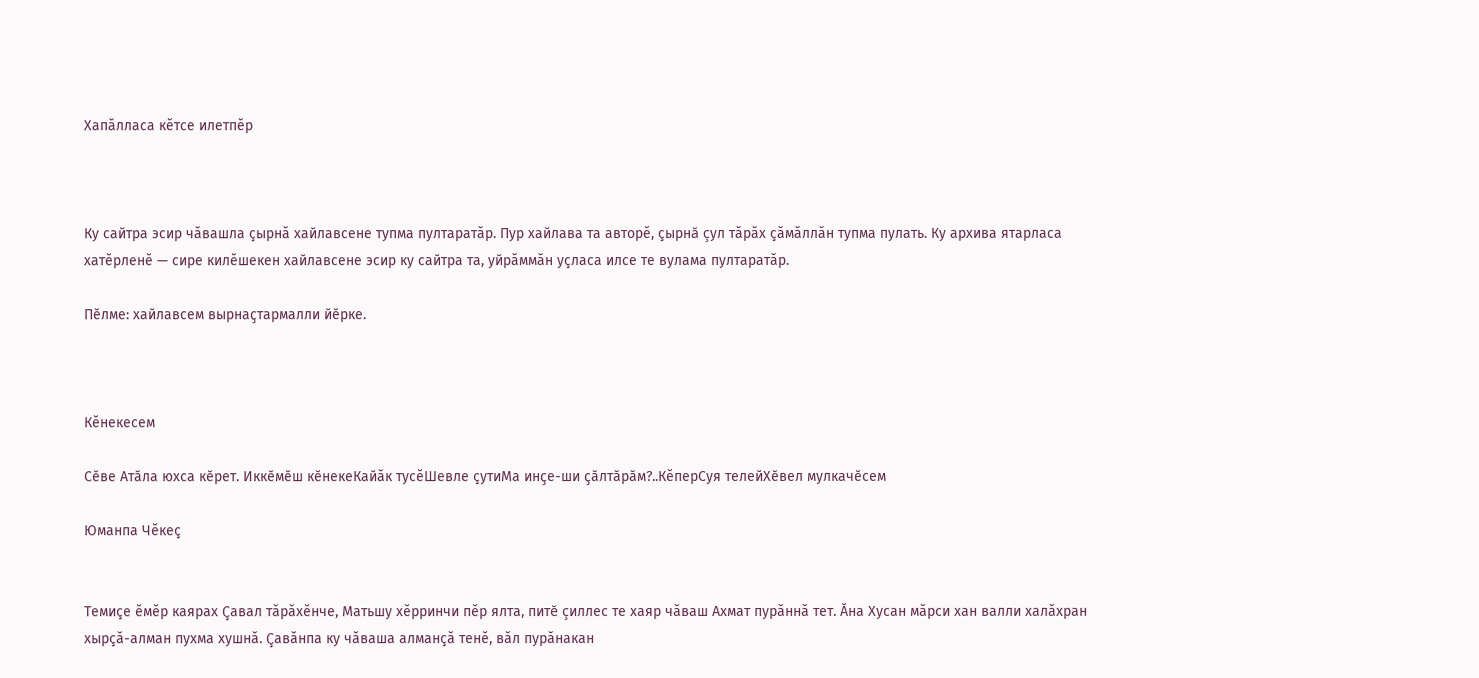Хапăлласа кĕтсе илетпĕр



Ку сайтра эсир чăвашла çырнă хайлавсене тупма пултаратăр. Пур хайлава та авторĕ, çырнă çул тăрăх çăмăллăн тупма пулать. Ку архива ятарласа хатĕрленĕ — сире килĕшекен хайлавсене эсир ку сайтра та, уйрăммăн уçласа илсе те вулама пултаратăр.

Пӗлме: хайлавсем вырнаҫтармалли йӗрке.



Кĕнекесем

Сӗве Атӑла юхса кӗрет. Иккӗмӗш кӗнекеКайăк тусĕШевле çутиМа инҫе-ши ҫӑлтӑрӑм?..КĕперСуя телейХӗвел мулкачӗсем

Юманпа Чĕкеç


Темиçе ĕмĕр каярах Çавал тăрăхĕнче, Матьшу хĕрринчи пĕр ялта, питĕ çиллес те хаяр чăваш Ахмат пурăннă тет. Ӑна Хусан мăрси хан валли халăхран хырçă-алман пухма хушнă. Çавăнпа ку чăваша алманçă тенĕ, вăл пурăнакан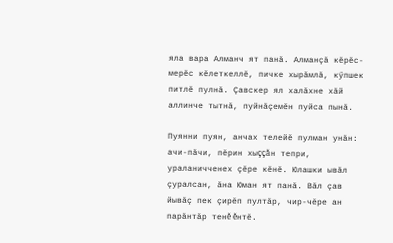яла вара Алманч ят панă. Алманçă кĕрĕс-мерĕс кĕлеткеллĕ, пичке хырăмлă, кӳпшек питлĕ пулнă. Çавскер ял халăхне хăй аллинче тытнă, пуйнăçемĕн пуйса пынă.

Пуянни пуян, анчах телейĕ пулман унăн: ачи-пăчи, пĕрин хыççăн тепри, ураланичченех çĕре кĕнĕ. Юлашки ывăл çуралсан, ăна Юман ят панă. Вăл çав йывăç пек çирĕп пултăр, чир-чĕре ан парăнтăр тенĕ ĕнтĕ.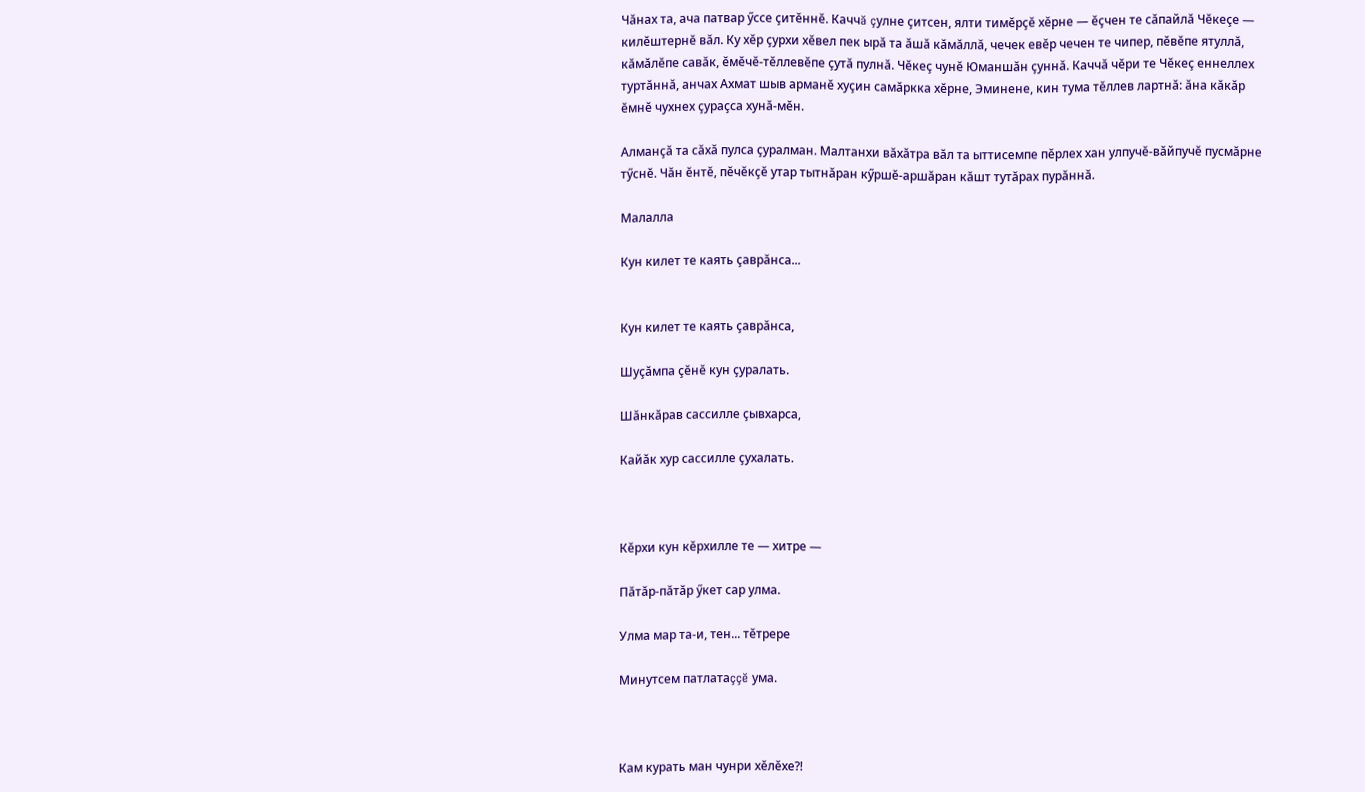Чăнах та, ача патвар ӳссе çитĕннĕ. Каччă çулне çитсен, ялти тимĕрçĕ хĕрне — ĕçчен те сăпайлă Чĕкеçе — килĕштернĕ вăл. Ку хĕр çурхи хĕвел пек ырă та ăшă кăмăллă, чечек евĕр чечен те чипер, пĕвĕпе ятуллă, кăмăлĕпе савăк, ĕмĕчĕ-тĕллевĕпе çутă пулнă. Чĕкеç чунĕ Юманшăн çуннă. Каччă чĕри те Чĕкеç еннеллех туртăннă, анчах Ахмат шыв арманĕ хуçин самăркка хĕрне, Эминене, кин тума тĕллев лартнă: ăна кăкăр ĕмнĕ чухнех çураçса хунă-мĕн.

Алманçă та сăхă пулса çуралман. Малтанхи вăхăтра вăл та ыттисемпе пĕрлех хан улпучĕ-вăйпучĕ пусмăрне тӳснĕ. Чăн ĕнтĕ, пĕчĕкçĕ утар тытнăран кӳршĕ-аршăран кăшт тутăрах пурăннă.

Малалла

Кун килет те каять çаврăнса...


Кун килет те каять çаврăнса,

Шуçăмпа çĕнĕ кун çуралать.

Шăнкăрав сассилле çывхарса,

Кайăк хур сассилле çухалать.



Кĕрхи кун кĕрхилле те — хитре —

Пăтăр-пăтăр ӳкет сар улма.

Улма мар та-и, тен... тĕтрере

Минутсем патлатаççĕ ума.



Кам курать ман чунри хĕлĕхе?!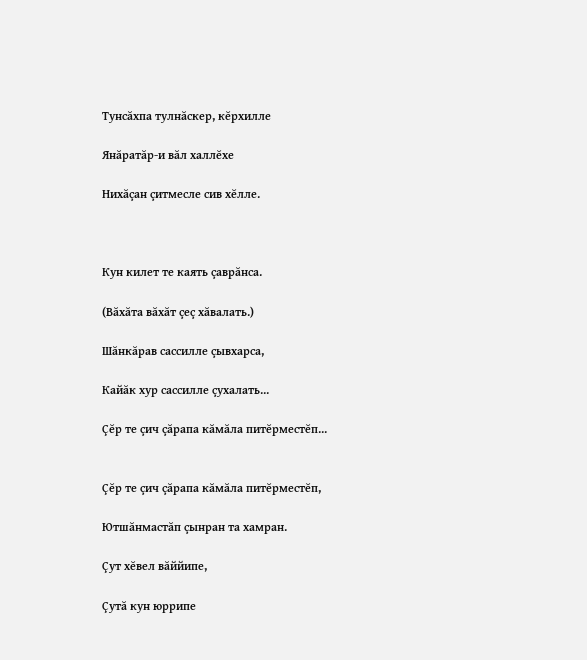Тунсăхпа тулнăскер, кĕрхилле

Янăратăр-и вăл халлĕхе

Нихăçан çитмесле сив хĕлле.



Кун килет те каять çаврăнса.

(Вăхăта вăхăт çеç хăвалать.)

Шăнкăрав сассилле çывхарса,

Кайăк хур сассилле çухалать...

Çĕр те çич çăрапа кăмăла питĕрместĕп...


Çĕр те çич çăрапа кăмăла питĕрместĕп,

Ютшăнмастăп çынран та хамран.

Çут хĕвел вăййипе,

Çутă кун юррипе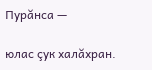Пурăнса —

юлас çук халăхран.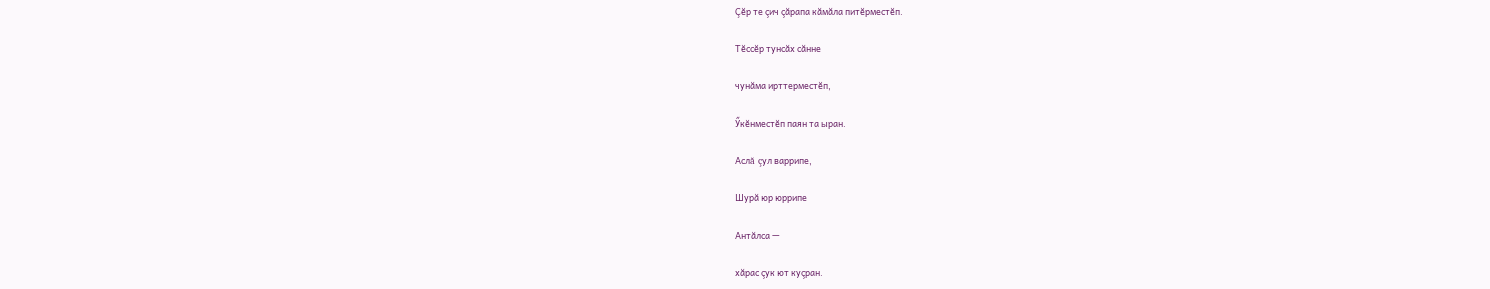Çĕр те çич çăрапа кăмăла питĕрместĕп.

Тĕссĕр тунсăх сăнне

чунăма ирттерместĕп,

Ӳкĕнместĕп паян та ыран.

Аслă çул варрипе,

Шурă юр юррипе

Антăлса —

хăрас çук ют куçран.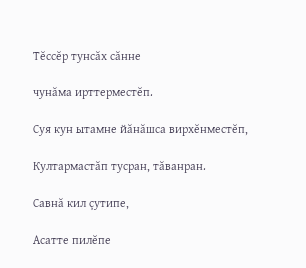Тĕссĕр тунсăх сăнне

чунăма ирттерместĕп.

Суя кун ытамне йăнăшса вирхĕнместĕп,

Култармастăп тусран, тăванран.

Савнă кил çутипе,

Асатте пилĕпе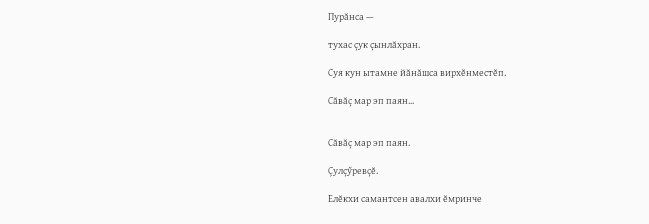Пурăнса —

тухас çук çынлăхран.

Суя кун ытамне йăнăшса вирхĕнместĕп.

Сăвăç мар эп паян...


Сăвăç мар эп паян.

Çулçӳревçĕ.

Елĕкхи самантсен авалхи ĕмринче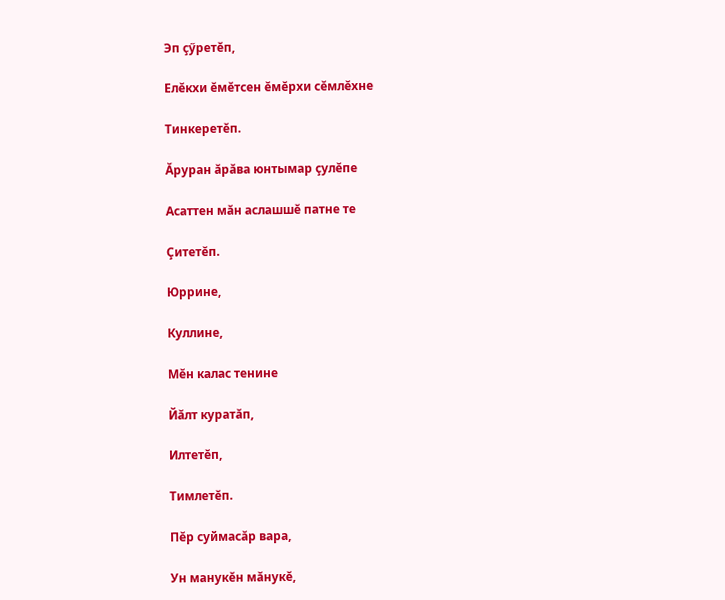Эп çӳретĕп,

Елĕкхи ĕмĕтсен ĕмĕрхи сĕмлĕхне

Тинкеретĕп.

Ăруран ăрăва юнтымар çулĕпе

Асаттен мăн аслашшĕ патне те

Çитетĕп.

Юррине,

Куллине,

Мĕн калас тенине

Йăлт куратăп,

Илтетĕп,

Тимлетĕп.

Пĕр суймасăр вара,

Ун манукĕн мăнукĕ,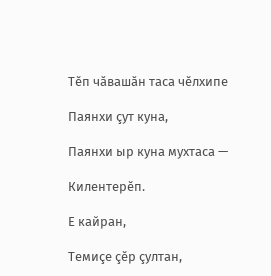Тĕп чăвашăн таса чĕлхипе

Паянхи çут куна,

Паянхи ыр куна мухтаса —

Килентерĕп.

Е кайран,

Темиçе çĕр çултан,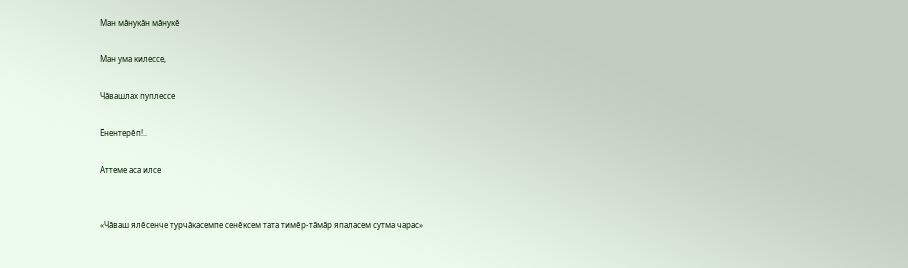Ман мăнукăн мăнукĕ

Ман ума килессе,

Чăвашлах пуплессе

Ĕнентерĕп!..

Аттеме аса илсе


«Чăваш ялĕсенче турчăкасемпе сенĕксем тата тимĕр-тăмăр япаласем сутма чарас»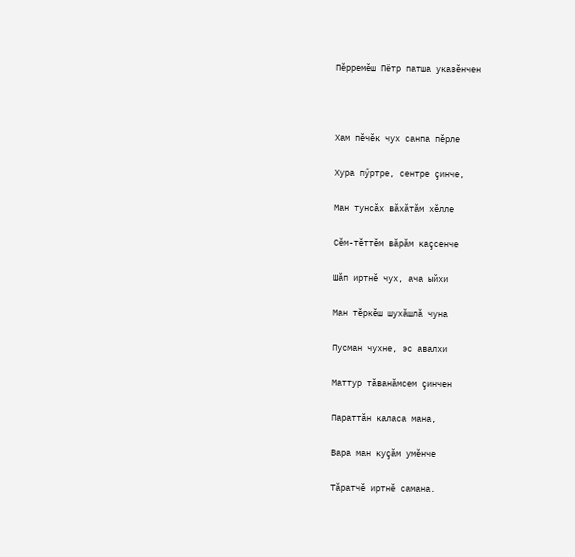Пĕрремĕш Пётр патша указĕнчен



Хам пĕчĕк чух санпа пĕрле

Хура пӳртре, сентре çинче,

Ман тунсăх вăхăтăм хĕлле

Сĕм-тĕттĕм вăрăм каçсенче

Шăп иртнĕ чух, ача ыйхи

Ман тĕркĕш шухăшлă чуна

Пусман чухне, эс авалхи

Маттур тăванăмсем çинчен

Параттăн каласа мана,

Вара ман куçăм умĕнче

Тăратчĕ иртнĕ самана.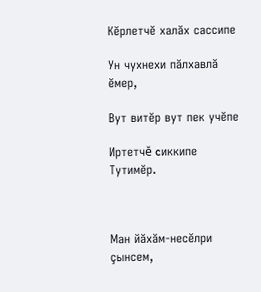Кĕрлетчĕ халăх саcсипе

Ун чухнехи пăлхавлă ĕмер,

Вут витĕр вут пек учĕпе

Иртетчĕ cиккипе Тутимĕр.



Ман йăхăм-несĕлри çынсем,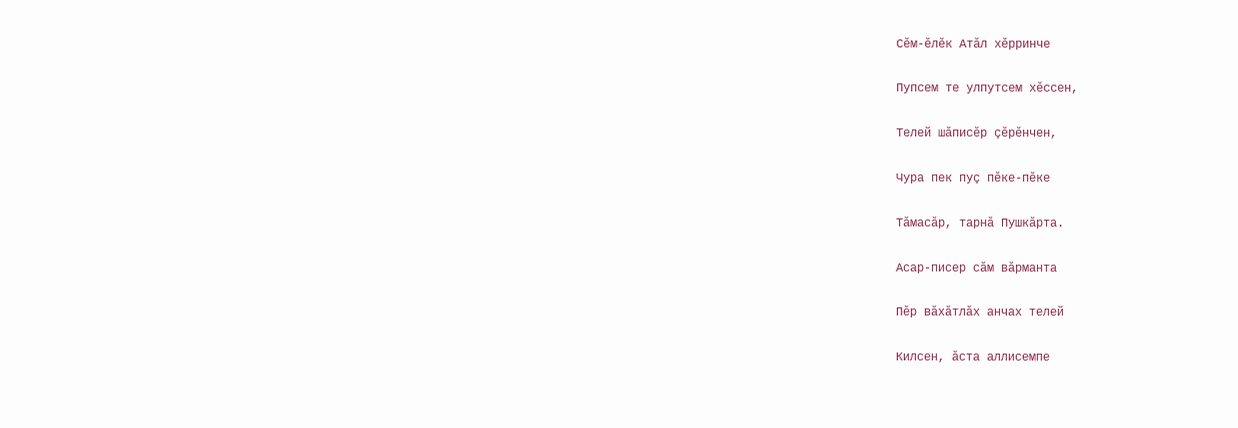Сĕм-ĕлĕк Атăл хĕрринче

Пупсем те улпутсем хĕссен,

Телей шăписĕр çĕрĕнчен,

Чура пек пуç пĕке-пĕке

Тăмасăр, тарнă Пушкăрта.

Асар-писер сăм вăрманта

Пĕр вăхăтлăх анчах телей

Килсен, ăста аллисемпе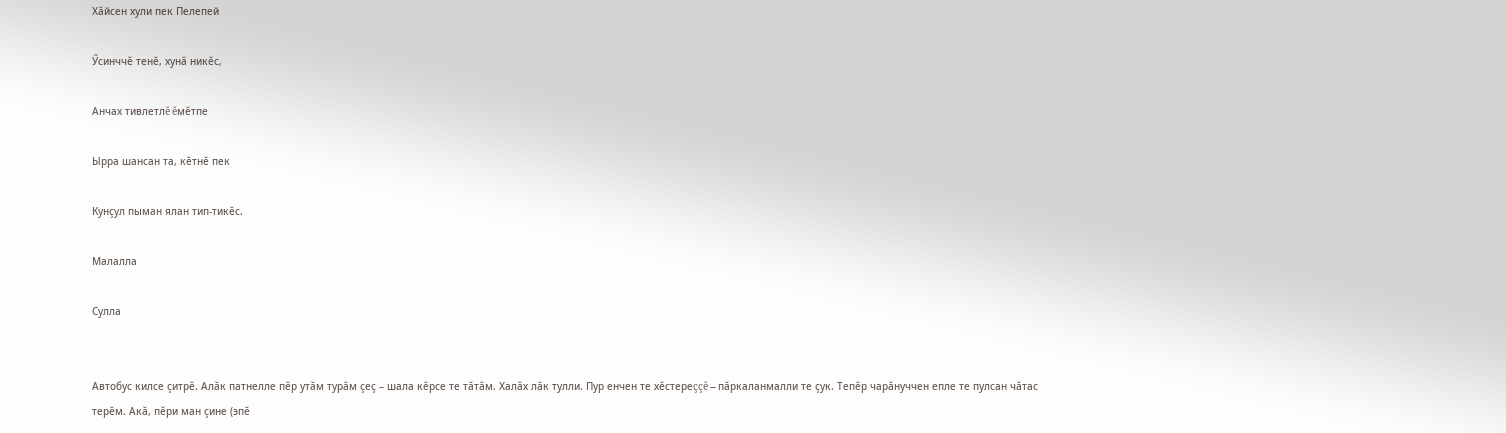Хăйсен хули пек Пелепей

Ӳсинччĕ тенĕ, хунă никĕс,

Анчах тивлетлĕ ĕмĕтпе

Ырра шансан та, кĕтнĕ пек

Кунçул пыман ялан тип-тикĕс.

Малалла

Сулла


Автобус килсе çитрĕ. Алăк патнелле пĕр утăм турăм çеç – шала кĕрсе те тăтăм. Халăх лăк тулли. Пур енчен те хĕстереççĕ – пăркаланмалли те çук. Тепĕр чарăнуччен епле те пулсан чăтас терĕм. Акă, пĕри ман çине (эпĕ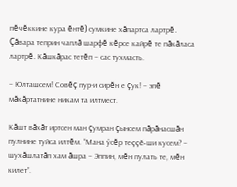пĕчĕккине кура ĕнтĕ) сумкине хăпартса лартрĕ. Çăвара теприн чаплă шарфĕ кĕрсе кайрĕ те пăкăласа лартрĕ. Кăшкăрас тетĕп – сас тухмасть.

– Юлташсем! Совĕç пур-и сирĕн е çук! – эпĕ мăкăртатнине никам та илтмест.

Кăшт вăхăт иртсен ман çумран çынсем пăрăнасшăн пулнине туйса илтĕм. “Мана ӳсĕр теççĕ-ши кусем? – шухăшлатăп хам ăшра – Эппин, мĕн пулать те, мĕн килет”.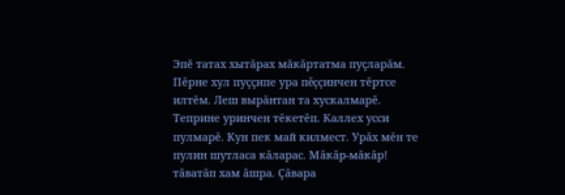Эпĕ татах хытăрах мăкăртатма пуçларăм. Пĕрне хул пуççипе ура пĕççинчен тĕртсе илтĕм. Леш вырăнтан та хускалмарĕ. Теприне уринчен тĕкетĕп. Каллех усси пулмарĕ. Кун пек май килмест. Урăх мĕн те пулин шутласа кăларас. Мăкăр-мăкăр! тăватăп хам ăшра. Çăвара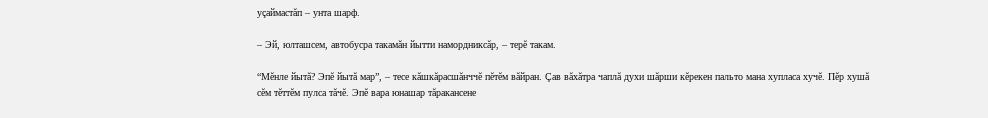уçаймастăп – унта шарф.

– Эй, юлташсем, автобусра такамăн йытти намордниксăр, – терĕ такам.

“Мĕнле йытă? Эпĕ йытă мар”, – тесе кăшкăрасшăнччĕ пĕтĕм вăйран. Çав вăхăтра чаплă духи шăрши кĕрекен пальто мана хупласа хучĕ. Пĕр хушă сĕм тĕттĕм пулса тăчĕ. Эпĕ вара юнашар тăракансене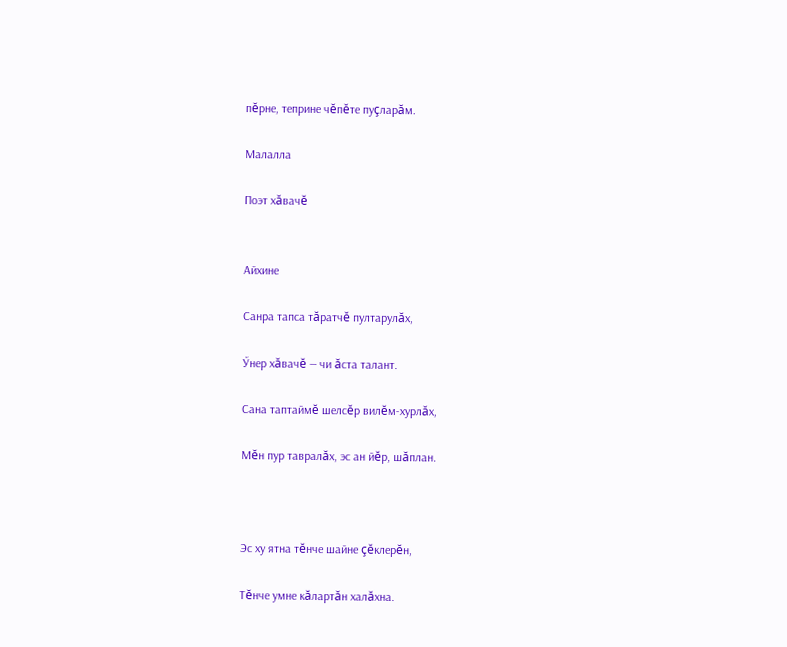пĕрне, теприне чĕпĕте пуçларăм.

Малалла

Поэт хăвачĕ


Айхине

Санра тапса тăратчĕ пултарулăх,

Ӳнер хăвачĕ — чи ăста талант.

Сана таптаймĕ шелсĕр вилĕм-хурлăх,

Мĕн пур тавралăх, эс ан йĕр, шăплан.



Эс ху ятна тĕнче шайне çĕклерĕн,

Тĕнче умне кăлартăн халăхна.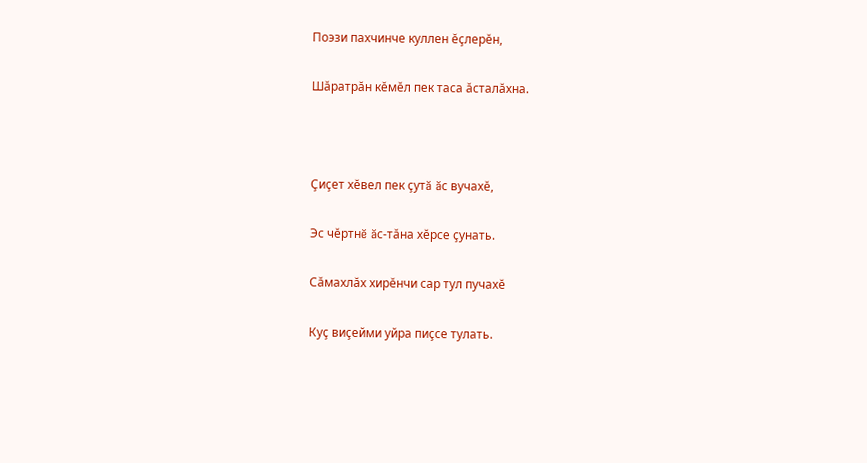Поэзи пахчинче куллен ĕçлерĕн,

Шăратрăн кĕмĕл пек таса ăсталăхна.



Çиçет хĕвел пек çутă ăс вучахĕ,

Эс чĕртнĕ ăс-тăна хĕрсе çунать.

Сăмахлăх хирĕнчи сар тул пучахĕ

Куç виçейми уйра пиçсе тулать.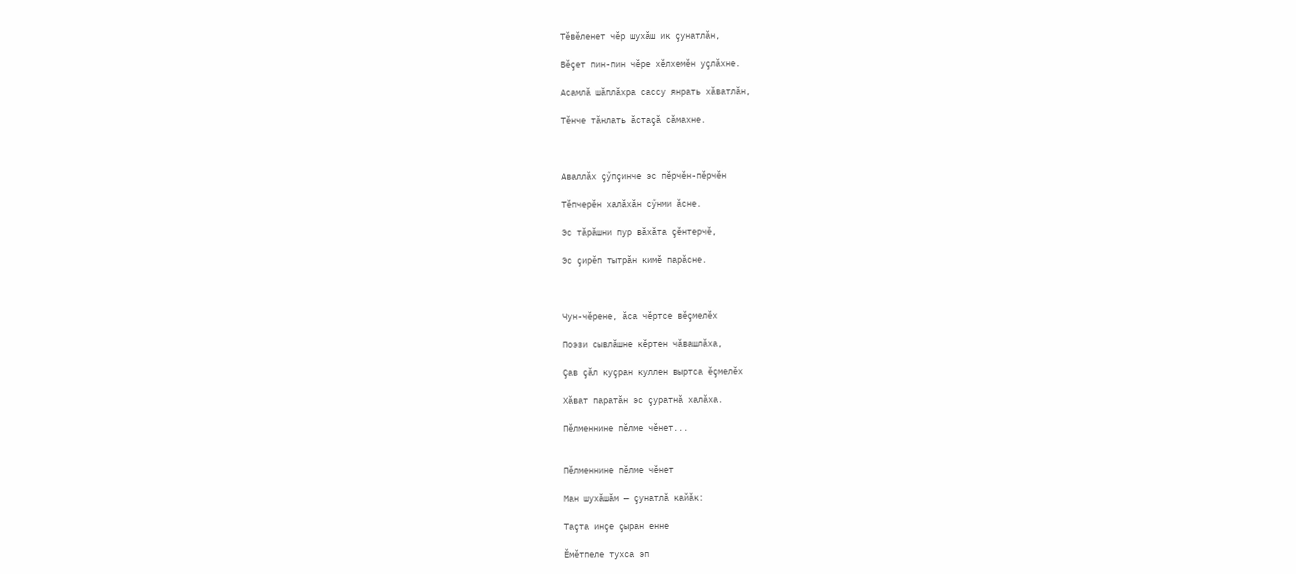Тĕвĕленет чĕр шухăш ик çунатлăн,

Вĕçет пин-пин чĕре хĕлхемĕн уçлăхне.

Асамлă шăплăхра сассу янрать хăватлăн,

Тĕнче тăнлать ăстаçă сăмахне.



Аваллăх çӳпçинче эс пĕрчĕн-пĕрчĕн

Тĕпчерĕн халăхăн сӳнми ăсне.

Эс тăрăшни пур вăхăта çĕнтерчĕ,

Эс çирĕп тытрăн кимĕ парăсне.



Чун-чĕрене, ăса чĕртсе вĕçмелĕх

Поэзи сывлăшне кĕртен чăвашлăха,

Çав çăл куçран куллен выртса ĕçмелĕх

Хăват паратăн эс çуратнă халăха.

Пĕлменнине пĕлме чĕнет...


Пĕлменнине пĕлме чĕнет

Ман шухăшăм — çунатлă кайăк:

Таçта инçе çыран енне

Ӗмĕтпеле тухса эп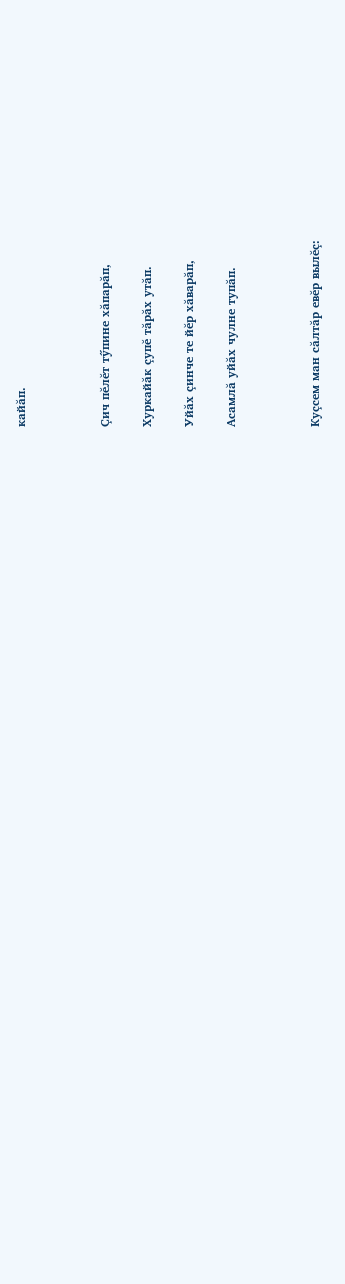кайăп.



Çич пĕлĕт тӳпине хăпарăп,

Хуркайăк çупĕ тăрăх утăп.

Уйăх çинче те йĕр хăварăп,

Асамлă уйăх чулне тупăп.



Куçсем ман сăлтăр евĕр вылĕç: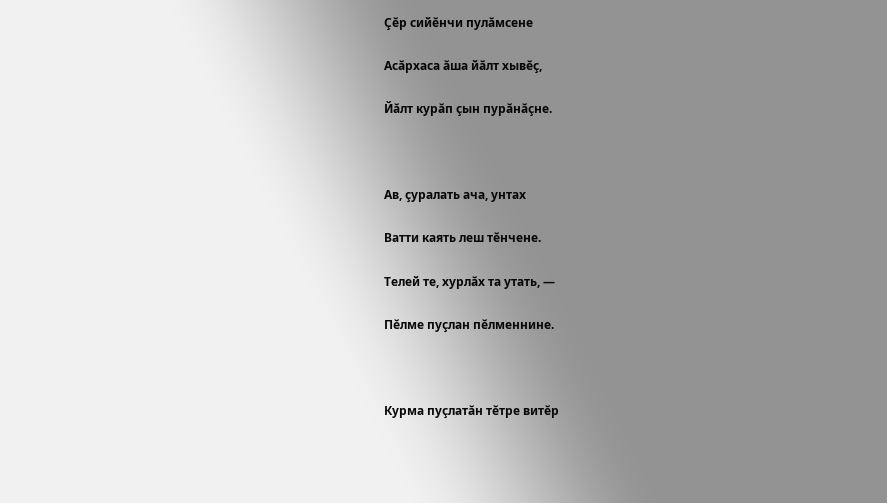Çĕр сийĕнчи пулăмсене

Асăрхаса ăша йăлт хывĕç,

Йăлт курăп çын пурăнăçне.



Ав, çуралать ача, унтах

Ватти каять леш тĕнчене.

Телей те, хурлăх та утать, —

Пĕлме пуçлан пĕлменнине.



Курма пуçлатăн тĕтре витĕр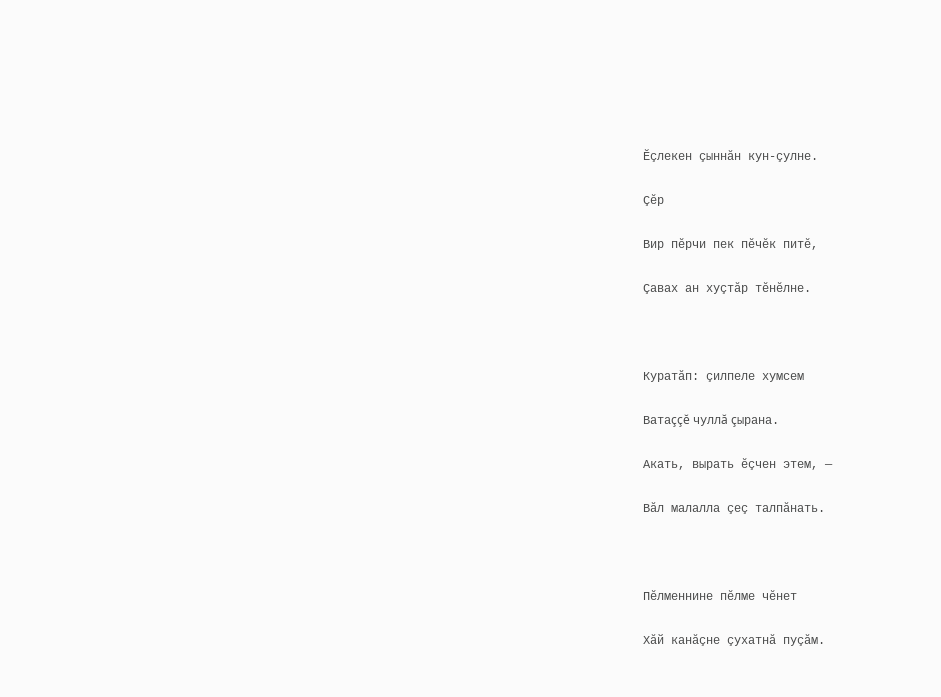Ӗçлекен çыннăн кун-çулне.

Çĕр

Вир пĕрчи пек пĕчĕк питĕ,

Çавах ан хуçтăр тĕнĕлне.



Куратăп: çилпеле хумсем

Ватаççĕ чуллă çырана.

Акать, вырать ĕçчен этем, —

Вăл малалла çеç талпăнать.



Пĕлменнине пĕлме чĕнет

Хăй канăçне çухатнă пуçăм.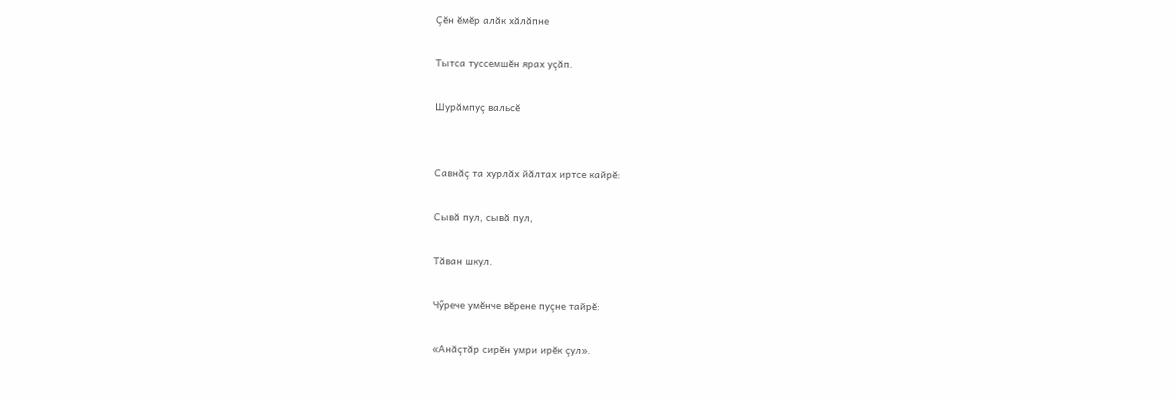Çĕн ĕмĕр алăк хăлăпне

Тытса туссемшĕн ярах уçăп.

Шурăмпуç вальсĕ


Савнăç та хурлăх йăлтах иртсе кайрĕ:

Сывă пул, сывă пул,

Тăван шкул.

Чӳрече умĕнче вĕрене пуçне тайрĕ:

«Анăçтăр сирĕн умри ирĕк çул».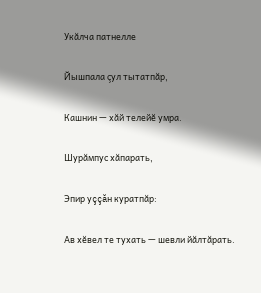Укăлча патнелле

Йышпала çул тытатпăр,

Кашнин — хăй телейĕ умра.

Шурăмпус хăпарать,

Эпир уççăн куратпăр:

Ав хĕвел те тухать — шевли йăлтăрать.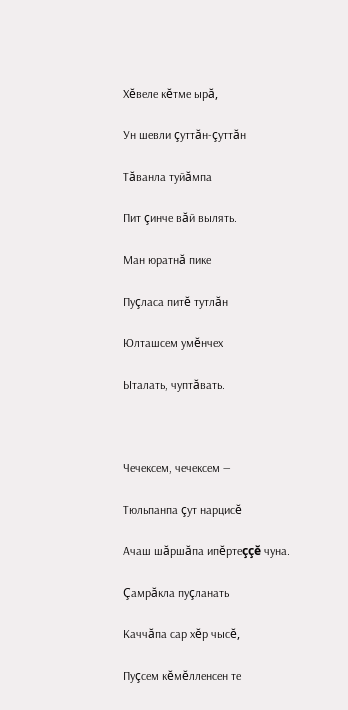Хĕвеле кĕтме ырă,

Ун шевли çуттăн-çуттăн

Тăванла туйăмпа

Пит çинче вăй вылять.

Ман юратнă пике

Пуçласа питĕ тутлăн

Юлташсем умĕнчех

Ыталать, чуптăвать.



Чечексем, чечексем —

Тюльпанпа çут нарцисĕ

Ачаш шăршăпа ипĕртеççĕ чуна.

Çамрăкла пуçланать

Каччăпа сар хĕр чысĕ,

Пуçсем кĕмĕлленсен те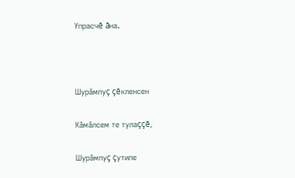Упрасчĕ ăна.



Шурăмпуç çĕкленсен

Кăмăлсем те тулаççĕ,

Шурăмпуç çутипе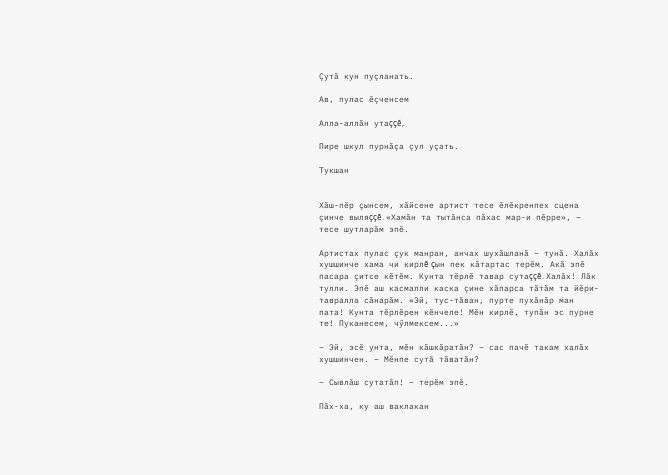Çутă кун пуçланать.

Ав, пулас ĕçченсем

Алла-аллăн утаççĕ,

Пире шкул пурнăçа çул уçать.

Тукшан


Хăш-пĕр çынсем, хăйсене артист тесе ĕлĕкренпех сцена çинче выляççĕ. «Хамăн та тытăнса пăхас мар-и пĕрре», – тесе шутларăм эпĕ.

Артистах пулас çук манран, анчах шухăшланă – тунă. Халăх хушшинче хама чи кирлĕ çын пек кăтартас терĕм. Акă эпĕ пасара çитсе кĕтĕм. Кунта тĕрлĕ тавар сутаççĕ. Халăх! Лăк тулли. Эпĕ аш касмалли каска çине хăпарса тăтăм та йĕри-тавралла сăнарăм. «Эй, тус-тăван, пурте пухăнăр ман пата! Кунта тĕрлĕрен кĕнчеле! Мĕн кирлĕ, тупăн эс пурне те! Пуканесем, чӳлмексем...»

– Эй, эсĕ унта, мĕн кăшкăратăн? – сас пачĕ такам халăх хушшинчен. – Мĕнпе сутă тăватăн?

– Сывлăш сутатăп! – терĕм эпĕ.

Пăх-ха, ку аш ваклакан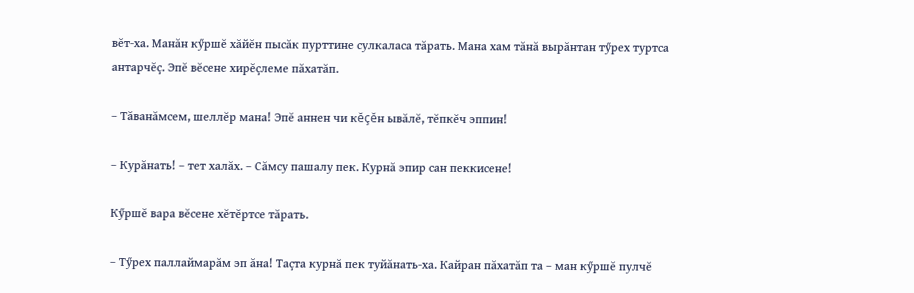вĕт-ха. Манăн кӳршĕ хăйĕн пысăк пурттине сулкаласа тăрать. Мана хам тăнă вырăнтан тӳрех туртса антарчĕç. Эпĕ вĕсене хирĕçлеме пăхатăп.

– Тăванăмсем, шеллĕр мана! Эпĕ аннен чи кĕçĕн ывăлĕ, тĕпкĕч эппин!

– Курăнать! – тет халăх. – Сăмсу пашалу пек. Курнă эпир сан пеккисене!

Кӳршĕ вара вĕсене хĕтĕртсе тăрать.

– Тӳрех паллаймарăм эп ăна! Таçта курнă пек туйăнать-ха. Кайран пăхатăп та – ман кӳршĕ пулчĕ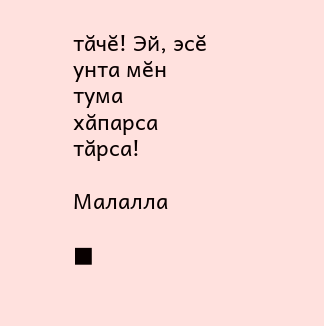тăчĕ! Эй, эсĕ унта мĕн тума хăпарса тăрса!

Малалла

■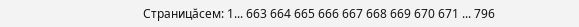Страницăсем: 1... 663 664 665 666 667 668 669 670 671 ... 796